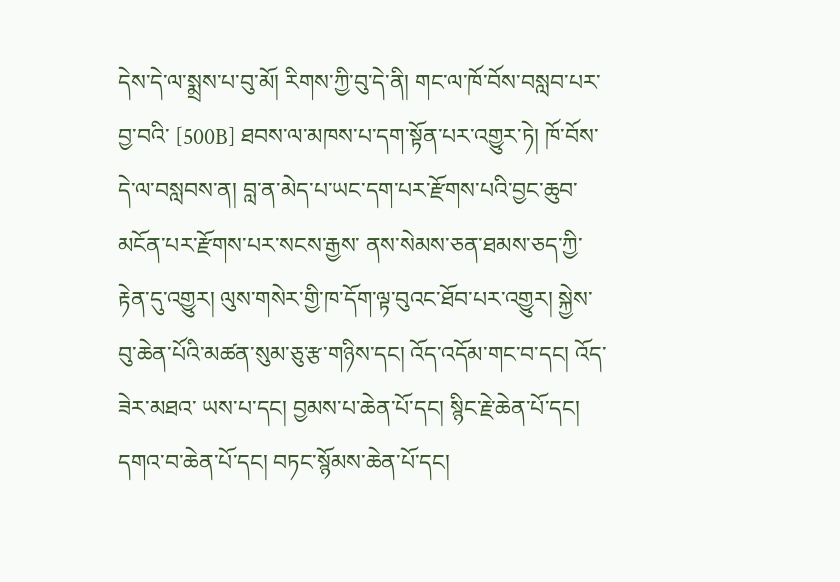དེས་དེ་ལ་སྨྲས་པ་བུ་མོ། རིགས་ཀྱི་བུ་དེ་ནི། གང་ལ་ཁོ་བོས་བསླབ་པར་བྱ་བའི་ [500B] ཐབས་ལ་མཁས་པ་དག་སྟོན་པར་འགྱུར་ཏེ། ཁོ་བོས་དེ་ལ་བསླབས་ན། བླ་ན་མེད་པ་ཡང་དག་པར་རྫོགས་པའི་བྱང་ཆུབ་མངོན་པར་རྫོགས་པར་སངས་རྒྱས་ ནས་སེམས་ཅན་ཐམས་ཅད་ཀྱི་རྟེན་དུ་འགྱུར། ལུས་གསེར་གྱི་ཁ་དོག་ལྟ་བུའང་ཐོབ་པར་འགྱུར། སྐྱེས་བུ་ཆེན་པོའི་མཚན་སུམ་ཅུ་རྩ་གཉིས་དང། འོད་འདོམ་གང་བ་དང། འོད་ཟེར་མཐའ་ ཡས་པ་དང། བྱམས་པ་ཆེན་པོ་དང། སྙིང་རྗེ་ཆེན་པོ་དང། དགའ་བ་ཆེན་པོ་དང། བཏང་སྙོམས་ཆེན་པོ་དང།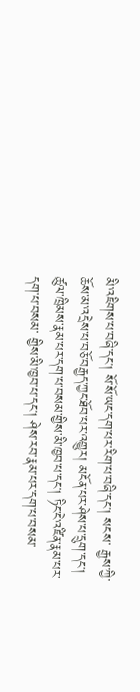མི་འཇིགས་པ་བཞི་དང། སོ་སོ་ཡང་དག་པར་རིག་པ་བཞི་དང། སངས་ རྒྱས་ཀྱི་ཆོས་མ་འདྲེས་པ་བཅོ་བརྒྱད་ཀྱང་ཐོབ་པར་འགྱུར། མངོན་པར་ཤེས་པ་དྲུག་དང། ཚུལ་ཁྲིམས་རྣམ་པར་དག་པ་བསམ་གྱིས་མི་ཁྱབ་པ་དང། ཏིང་ངེ་འཛིན་རྣམ་པར་དག་པ་བསམ་ གྱིས་མི་ཁྱབ་པ་དང། ཤེས་རབ་རྣམ་པར་དག་པ་བསམ་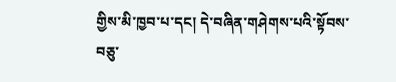གྱིས་མི་ཁྱབ་པ་དང། དེ་བཞིན་གཤེགས་པའི་སྟོབས་བཅུ་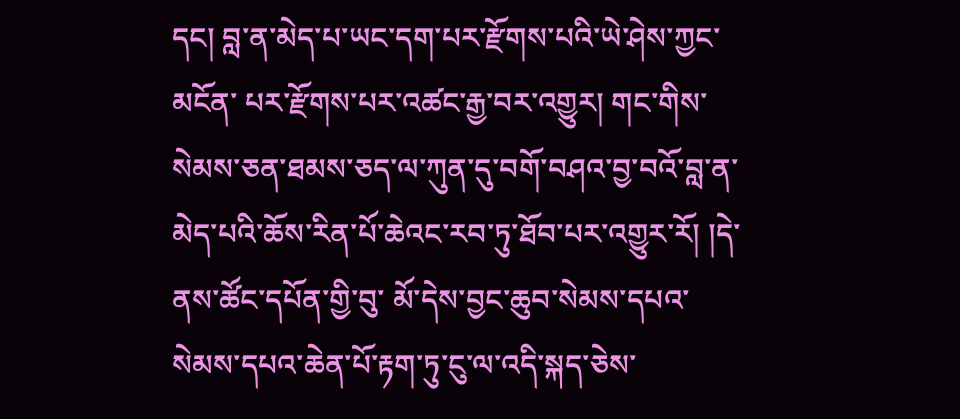དང། བླ་ན་མེད་པ་ཡང་དག་པར་རྫོགས་པའི་ཡེ་ཤེས་ཀྱང་མངོན་ པར་རྫོགས་པར་འཚང་རྒྱ་བར་འགྱུར། གང་གིས་སེམས་ཅན་ཐམས་ཅད་ལ་ཀུན་དུ་བགོ་བཤའ་བྱ་བའོ་བླ་ན་མེད་པའི་ཆོས་རིན་པོ་ཆེའང་རབ་ཏུ་ཐོབ་པར་འགྱུར་རོ། །དེ་ནས་ཚོང་དཔོན་གྱི་བུ་ མོ་དེས་བྱང་ཆུབ་སེམས་དཔའ་སེམས་དཔའ་ཆེན་པོ་རྟག་ཏུ་ངུ་ལ་འདི་སྐད་ཅེས་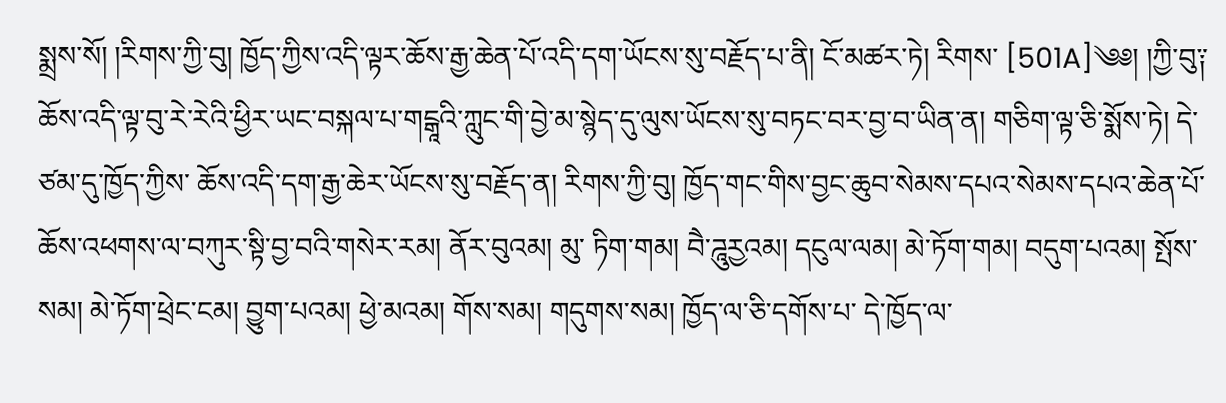སྨྲས་སོ། །རིགས་ཀྱི་བུ། ཁྱོད་ཀྱིས་འདི་ལྟར་ཆོས་རྒྱ་ཆེན་པོ་འདི་དག་ཡོངས་སུ་བརྗོད་པ་ནི། ངོ་མཚར་ཏེ། རིགས་ [501A]༄༅། །ཀྱི་བུ༑ ཆོས་འདི་ལྟ་བུ་རེ་རེའི་ཕྱིར་ཡང་བསྐལ་པ་གངྒཱའི་ཀླུང་གི་བྱེ་མ་སྙེད་དུ་ལུས་ཡོངས་སུ་བཏང་བར་བྱ་བ་ཡིན་ན། གཅིག་ལྟ་ཅི་སྨོས་ཏེ། དེ་ཙམ་དུ་ཁྱོད་ཀྱིས་ ཆོས་འདི་དག་རྒྱ་ཆེར་ཡོངས་སུ་བརྗོད་ན། རིགས་ཀྱི་བུ། ཁྱོད་གང་གིས་བྱང་ཆུབ་སེམས་དཔའ་སེམས་དཔའ་ཆེན་པོ་ཆོས་འཕགས་ལ་བཀུར་སྟི་བྱ་བའི་གསེར་རམ། ནོར་བུའམ། མུ་ ཏིག་གམ། བཻ་ཌཱུརྱའམ། དངུལ་ལམ། མེ་ཏོག་གམ། བདུག་པའམ། སྤོས་སམ། མེ་ཏོག་ཕྲེང་ངམ། བྱུག་པའམ། ཕྱེ་མའམ། གོས་སམ། གདུགས་སམ། ཁྱོད་ལ་ཅི་དགོས་པ་ དེ་ཁྱོད་ལ་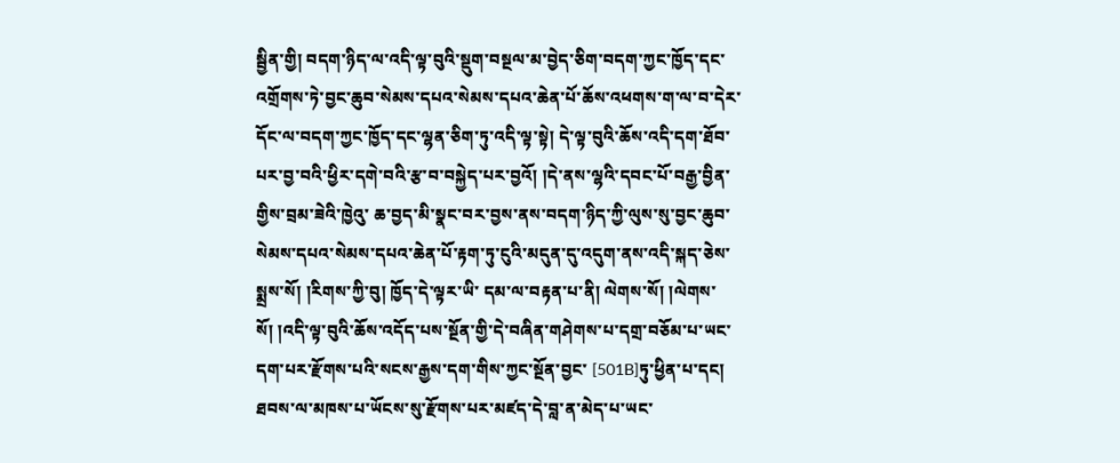སྦྱིན་གྱི། བདག་ཉིད་ལ་འདི་ལྟ་བུའི་སྡུག་བསྔལ་མ་བྱེད་ཅིག་བདག་ཀྱང་ཁྱོད་དང་འགྲོགས་ཏེ་བྱང་ཆུབ་སེམས་དཔའ་སེམས་དཔའ་ཆེན་པོ་ཆོས་འཕགས་ག་ལ་བ་དེར་ དོང་ལ་བདག་ཀྱང་ཁྱོད་དང་ལྷན་ཅིག་ཏུ་འདི་ལྟ་སྟེ། དེ་ལྟ་བུའི་ཆོས་འདི་དག་ཐོབ་པར་བྱ་བའི་ཕྱིར་དགེ་བའི་རྩ་བ་བསྐྱེད་པར་བྱའོ། །དེ་ནས་ལྷའི་དབང་པོ་བརྒྱ་བྱིན་གྱིས་བྲམ་ཟེའི་ཁྱེའུ་ ཆ་བྱད་མི་སྣང་བར་བྱས་ནས་བདག་ཉིད་ཀྱི་ལུས་སུ་བྱང་ཆུབ་སེམས་དཔའ་སེམས་དཔའ་ཆེན་པོ་རྟག་ཏུ་ངུའི་མདུན་དུ་འདུག་ནས་འདི་སྐད་ཅེས་སྨྲས་སོ། །རིགས་ཀྱི་བུ། ཁྱོད་དེ་ལྟར་ཡི་ དམ་ལ་བརྟན་པ་ནི། ལེགས་སོ། །ལེགས་སོ། །འདི་ལྟ་བུའི་ཆོས་འདོད་པས་སྔོན་གྱི་དེ་བཞིན་གཤེགས་པ་དགྲ་བཅོམ་པ་ཡང་དག་པར་རྫོགས་པའི་སངས་རྒྱས་དག་གིས་ཀྱང་སྔོན་བྱང་ [501B]ཏུ་ཕྱིན་པ་དང། ཐབས་ལ་མཁས་པ་ཡོངས་སུ་རྫོགས་པར་མཛད་དེ་བླ་ན་མེད་པ་ཡང་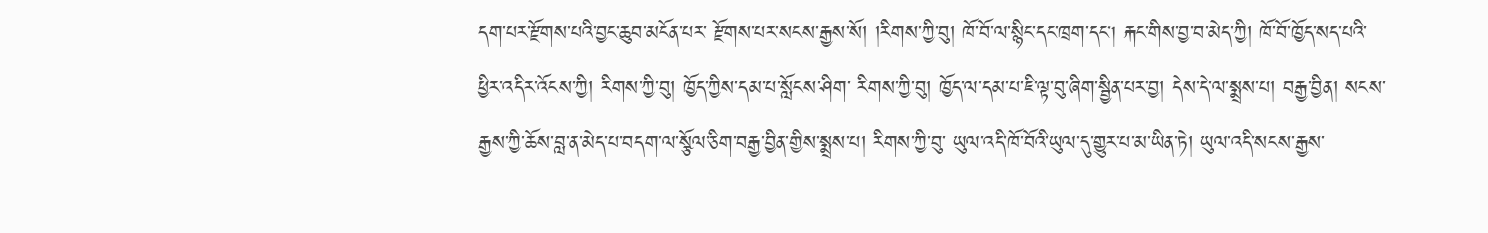དག་པར་རྫོགས་པའི་བྱང་ཆུབ་མངོན་པར་ རྫོགས་པར་སངས་རྒྱས་སོ། །རིགས་ཀྱི་བུ། ཁོ་བོ་ལ་སྙིང་དང་ཁྲག་དང། རྐང་གིས་བྱ་བ་མེད་ཀྱི། ཁོ་བོ་ཁྱོད་སད་པའི་ཕྱིར་འདིར་འོངས་ཀྱི། རིགས་ཀྱི་བུ། ཁྱོད་ཀྱིས་དམ་པ་སློངས་ཤིག་ རིགས་ཀྱི་བུ། ཁྱོད་ལ་དམ་པ་ཇི་ལྟ་བུ་ཞིག་སྦྱིན་པར་བྱ། དེས་དེ་ལ་སྨྲས་པ། བརྒྱ་བྱིན། སངས་རྒྱས་ཀྱི་ཆོས་བླ་ན་མེད་པ་བདག་ལ་སྩོལ་ཅིག་བརྒྱ་བྱིན་གྱིས་སྨྲས་པ། རིགས་ཀྱི་བུ་ ཡུལ་འདི་ཁོ་བོའི་ཡུལ་དུ་གྱུར་པ་མ་ཡིན་ཏེ། ཡུལ་འདི་སངས་རྒྱས་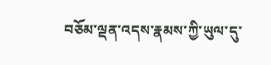བཅོམ་ལྡན་འདས་རྣམས་ཀྱི་ཡུལ་དུ་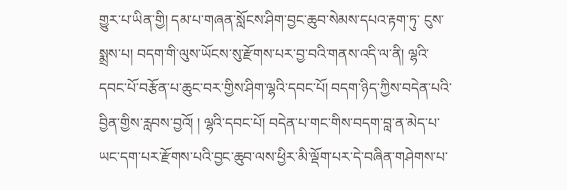གྱུར་པ་ཡིན་གྱི། དམ་པ་གཞན་སློངས་ཤིག་བྱང་ཆུབ་སེམས་དཔའ་རྟག་ཏུ་ ངུས་སྨྲས་པ། བདག་གི་ལུས་ཡོངས་སུ་རྫོགས་པར་བྱ་བའི་གནས་འདི་ལ་ནི། ལྷའི་དབང་པོ་བརྩོན་པ་ཆུང་བར་གྱིས་ཤིག་ལྷའི་དབང་པོ། བདག་ཉིད་ཀྱིས་བདེན་པའི་བྱིན་གྱིས་རླབས་བྱའོ། ། ལྷའི་དབང་པོ། བདེན་པ་གང་གིས་བདག་བླ་ན་མེད་པ་ཡང་དག་པར་རྫོགས་པའི་བྱང་ཆུབ་ལས་ཕྱིར་མི་ལྡོག་པར་དེ་བཞིན་གཤེགས་པ་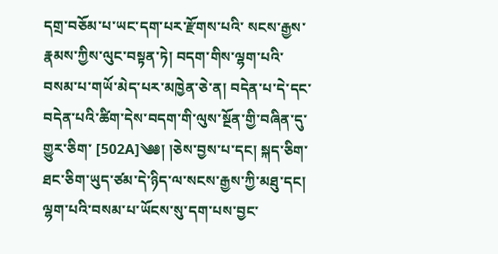དགྲ་བཅོམ་པ་ཡང་དག་པར་རྫོགས་པའི་ སངས་རྒྱས་རྣམས་ཀྱིས་ལུང་བསྟན་ཏེ། བདག་གིས་ལྷག་པའི་བསམ་པ་གཡོ་མེད་པར་མཁྱེན་ཅེ་ན། བདེན་པ་དེ་དང་བདེན་པའི་ཚིག་དེས་བདག་གི་ལུས་སྔོན་གྱི་བཞིན་དུ་གྱུར་ཅིག་ [502A]༄༅། །ཅེས་བྱས་པ་དང། སྐད་ཅིག་ཐང་ཅིག་ཡུད་ཙམ་དེ་ཉིད་ལ་སངས་རྒྱས་ཀྱི་མཐུ་དང། ལྷག་པའི་བསམ་པ་ཡོངས་སུ་དག་པས་བྱང་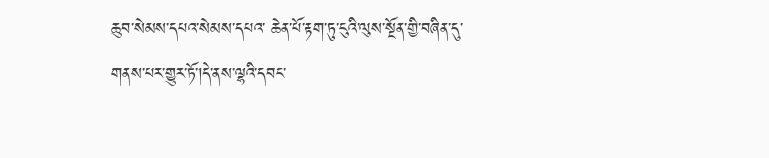ཆུབ་སེམས་དཔའ་སེམས་དཔའ་ ཆེན་པོ་རྟག་ཏུ་ངུའི་ལུས་སྔོན་གྱི་བཞིན་དུ་གནས་པར་གྱུར་ཏོ་།དེ་ནས་ལྷའི་དབང་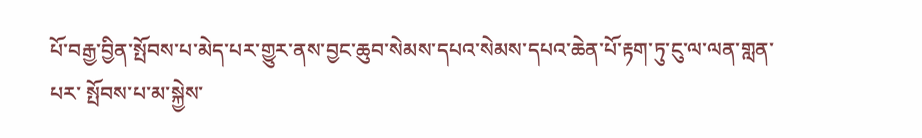པོ་བརྒྱ་བྱིན་སྤོབས་པ་མེད་པར་གྱུར་ནས་བྱང་ཆུབ་སེམས་དཔའ་སེམས་དཔའ་ཆེན་པོ་རྟག་ཏུ་ངུ་ལ་ལན་གླན་པར་ སྤོབས་པ་མ་སྐྱེས་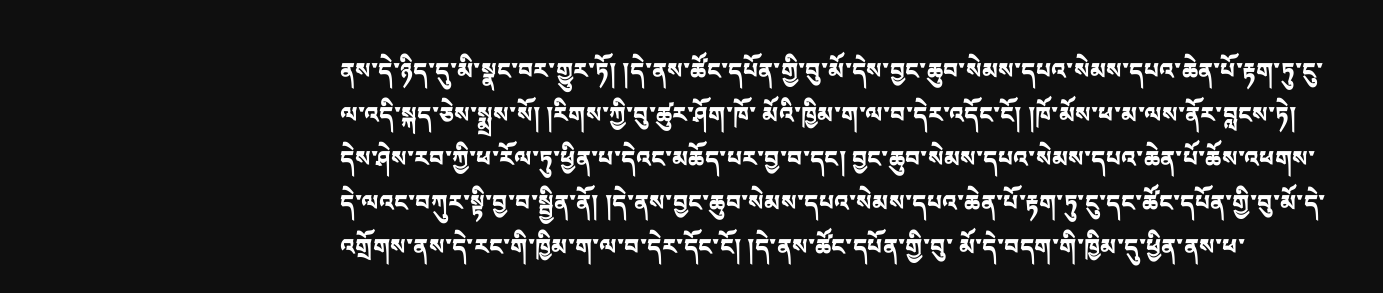ནས་དེ་ཉིད་དུ་མི་སྣང་བར་གྱུར་ཏོ། །དེ་ནས་ཚོང་དཔོན་གྱི་བུ་མོ་དེས་བྱང་ཆུབ་སེམས་དཔའ་སེམས་དཔའ་ཆེན་པོ་རྟག་ཏུ་ངུ་ལ་འདི་སྐད་ཅེས་སྨྲས་སོ། །རིགས་ཀྱི་བུ་ཚུར་ཤོག་ཁོ་ མོའི་ཁྱིམ་ག་ལ་བ་དེར་འདོང་ངོ། །ཁོ་མོས་ཕ་མ་ལས་ནོར་བླངས་ཏེ། དེས་ཤེས་རབ་ཀྱི་ཕ་རོལ་ཏུ་ཕྱིན་པ་དེའང་མཆོད་པར་བྱ་བ་དང། བྱང་ཆུབ་སེམས་དཔའ་སེམས་དཔའ་ཆེན་པོ་ཆོས་འཕགས་ དེ་ལའང་བཀུར་སྟི་བྱ་བ་སྦྱིན་ནོ། །དེ་ནས་བྱང་ཆུབ་སེམས་དཔའ་སེམས་དཔའ་ཆེན་པོ་རྟག་ཏུ་ངུ་དང་ཚོང་དཔོན་གྱི་བུ་མོ་དེ་འགྲོགས་ནས་དེ་རང་གི་ཁྱིམ་ག་ལ་བ་དེར་དོང་ངོ། །དེ་ནས་ཚོང་དཔོན་གྱི་བུ་ མོ་དེ་བདག་གི་ཁྱིམ་དུ་ཕྱིན་ནས་ཕ་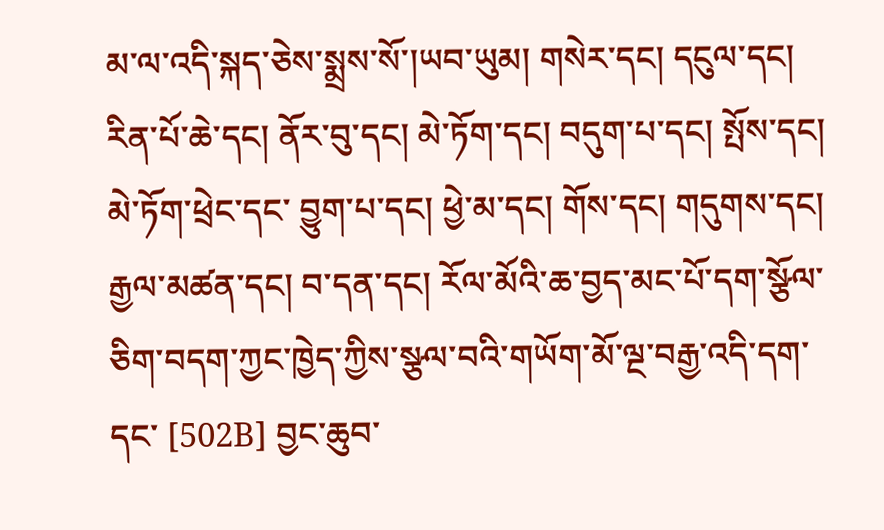མ་ལ་འདི་སྐད་ཅེས་སྨྲས་སོ་།ཡབ་ཡུམ། གསེར་དང། དངུལ་དང། རིན་པོ་ཆེ་དང། ནོར་བུ་དང། མེ་ཏོག་དང། བདུག་པ་དང། སྤོས་དང། མེ་ཏོག་ཕྲེང་དང་ བྱུག་པ་དང། ཕྱེ་མ་དང། གོས་དང། གདུགས་དང། རྒྱལ་མཚན་དང། བ་དན་དང། རོལ་མོའི་ཆ་བྱད་མང་པོ་དག་སྩོལ་ཅིག་བདག་ཀྱང་ཁྱེད་ཀྱིས་སྩལ་བའི་གཡོག་མོ་ལྔ་བརྒྱ་འདི་དག་དང་ [502B] བྱང་ཆུབ་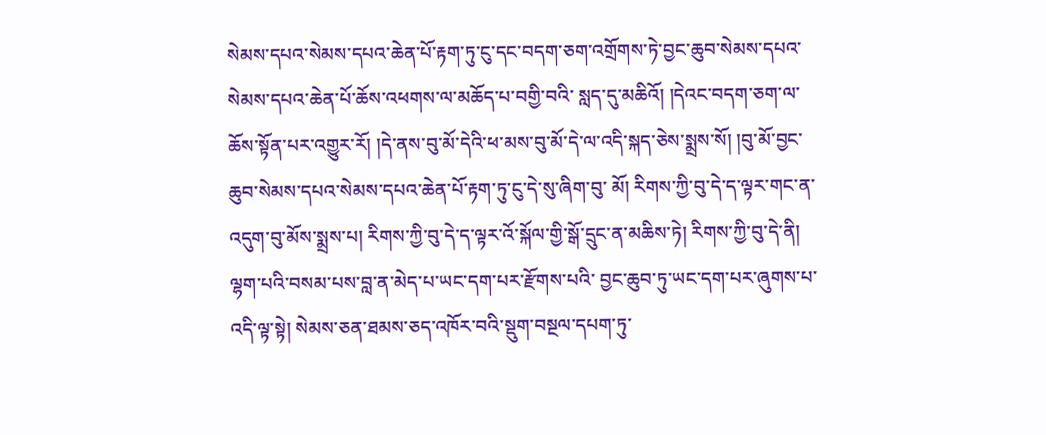སེམས་དཔའ་སེམས་དཔའ་ཆེན་པོ་རྟག་ཏུ་ངུ་དང་བདག་ཅག་འགྲོགས་ཏེ་བྱང་ཆུབ་སེམས་དཔའ་སེམས་དཔའ་ཆེན་པོ་ཆོས་འཕགས་ལ་མཆོད་པ་བགྱི་བའི་ སླད་དུ་མཆིའོ། །དེའང་བདག་ཅག་ལ་ཆོས་སྟོན་པར་འགྱུར་རོ། །དེ་ནས་བུ་མོ་དེའི་ཕ་མས་བུ་མོ་དེ་ལ་འདི་སྐད་ཅེས་སྨྲས་སོ། །བུ་མོ་བྱང་ཆུབ་སེམས་དཔའ་སེམས་དཔའ་ཆེན་པོ་རྟག་ཏུ་ངུ་དེ་སུ་ཞིག་བུ་ མོ། རིགས་ཀྱི་བུ་དེ་ད་ལྟར་གང་ན་འདུག་བུ་མོས་སྨྲས་པ། རིགས་ཀྱི་བུ་དེ་ད་ལྟར་འོ་སྐོལ་གྱི་སྒོ་དྲུང་ན་མཆིས་ཏེ། རིགས་ཀྱི་བུ་དེ་ནི། ལྷག་པའི་བསམ་པས་བླ་ན་མེད་པ་ཡང་དག་པར་རྫོགས་པའི་ བྱང་ཆུབ་ཏུ་ཡང་དག་པར་ཞུགས་པ་འདི་ལྟ་སྟེ། སེམས་ཅན་ཐམས་ཅད་འཁོར་བའི་སྡུག་བསྔལ་དཔག་ཏུ་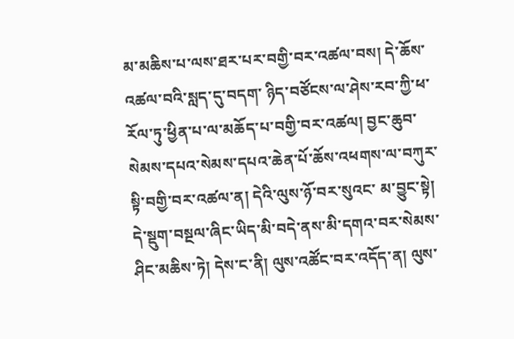མ་མཆིས་པ་ལས་ཐར་པར་བགྱི་བར་འཚལ་བས། དེ་ཆོས་འཚལ་བའི་སླད་དུ་བདག་ ཉིད་བཙོངས་ལ་ཤེས་རབ་ཀྱི་ཕ་རོལ་ཏུ་ཕྱིན་པ་ལ་མཆོད་པ་བགྱི་བར་འཚལ། བྱང་ཆུབ་སེམས་དཔའ་སེམས་དཔའ་ཆེན་པོ་ཆོས་འཕགས་ལ་བཀུར་སྟི་བགྱི་བར་འཚལ་ན། དེའི་ལུས་ཉོ་བར་སུའང་ མ་བྱུང་སྟེ། དེ་སྡུག་བསྔལ་ཞིང་ཡིད་མི་བདེ་ནས་མི་དགའ་བར་སེམས་ཤིང་མཆིས་ཏེ། དེས་ང་ནི། ལུས་འཚོང་བར་འདོད་ན། ལུས་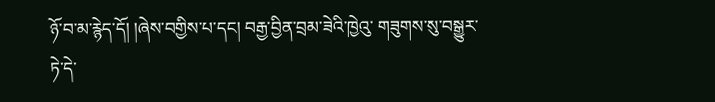ཉོ་བ་མ་རྙེད་དོ། །ཞེས་བགྱིས་པ་དང། བརྒྱ་བྱིན་བྲམ་ཟེའི་ཁྱེའུ་ གཟུགས་སུ་བསྒྱུར་ཏེ་དེ་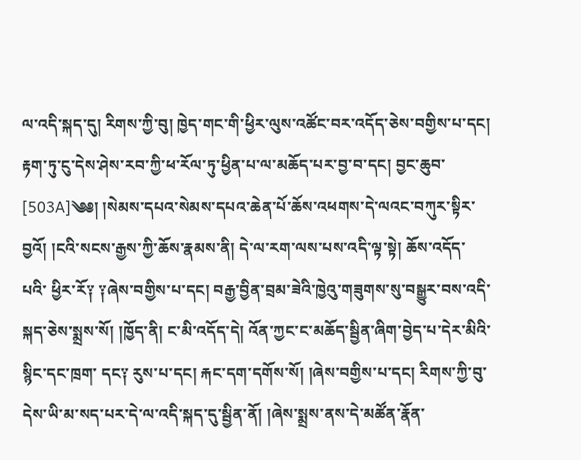ལ་འདི་སྐད་དུ། རིགས་ཀྱི་བུ། ཁྱེད་གང་གི་ཕྱིར་ལུས་འཚོང་བར་འདོད་ཅེས་བགྱིས་པ་དང། རྟག་ཏུ་ངུ་དེས་ཤེས་རབ་ཀྱི་ཕ་རོལ་ཏུ་ཕྱིན་པ་ལ་མཆོད་པར་བྱ་བ་དང། བྱང་ཆུབ་ [503A]༄༅། །སེམས་དཔའ་སེམས་དཔའ་ཆེན་པོ་ཆོས་འཕགས་དེ་ལའང་བཀུར་སྟིར་བྱའོ། །ངའི་སངས་རྒྱས་ཀྱི་ཆོས་རྣམས་ནི། དེ་ལ་རག་ལས་པས་འདི་ལྟ་སྟེ། ཆོས་འདོད་པའི་ ཕྱིར་རོ༑ ༑ཞེས་བགྱིས་པ་དང། བརྒྱ་བྱིན་བྲམ་ཟེའི་ཁྱེའུ་གཟུགས་སུ་བསྒྱུར་བས་འདི་སྐད་ཅེས་སྨྲས་སོ། །ཁྱོད་ནི། ང་མི་འདོད་དེ། འོན་ཀྱང་ང་མཆོད་སྦྱིན་ཞིག་བྱེད་པ་དེར་མིའི་སྙིང་དང་ཁྲག་ དང༑ རུས་པ་དང། རྐང་དག་དགོས་སོ། །ཞེས་བགྱིས་པ་དང། རིགས་ཀྱི་བུ་དེས་ཡི་མ་སད་པར་དེ་ལ་འདི་སྐད་དུ་སྦྱིན་ནོ། །ཞེས་སྨྲས་ནས་དེ་མཚོན་རྣོན་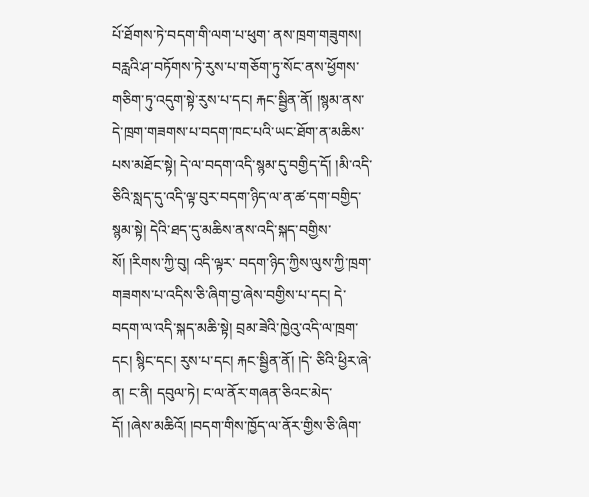པོ་ཐོགས་ཏེ་བདག་གི་ལག་པ་ཕུག་ ནས་ཁྲག་གཟུགས། བརླའི་ཤ་བཏོགས་ཏེ་རུས་པ་གཅོག་ཏུ་སོང་ནས་ཕྱོགས་གཅིག་ཏུ་འདུག་སྟེ་རུས་པ་དང། རྐང་སྦྱིན་ནོ། །སྙམ་ནས་དེ་ཁྲག་གཟགས་པ་བདག་ཁང་པའི་ཡང་ཐོག་ན་མཆིས་ པས་མཐོང་སྟེ། དེ་ལ་བདག་འདི་སྙམ་དུ་བགྱིད་དོ། །མི་འདི་ཅིའི་སླད་དུ་འདི་ལྟ་བུར་བདག་ཉིད་ལ་ན་ཚ་དག་བགྱིད་སྙམ་སྟེ། དེའི་ཐད་དུ་མཆིས་ནས་འདི་སྐད་བགྱིས་སོ། །རིགས་ཀྱི་བུ། འདི་ལྟར་ བདག་ཉིད་ཀྱིས་ལུས་ཀྱི་ཁྲག་གཟགས་པ་འདིས་ཅི་ཞིག་བྱ་ཞེས་བགྱིས་པ་དང། དེ་བདག་ལ་འདི་སྐད་མཆི་སྟེ། བྲམ་ཟེའི་ཁྱེའུ་འདི་ལ་ཁྲག་དང། སྙིང་དང། རུས་པ་དང། རྐང་སྦྱིན་ནོ། །དེ་ ཅིའི་ཕྱིར་ཞེ་ན། ང་ནི། དབུལ་ཏེ། ང་ལ་ནོར་གཞན་ཅིའང་མེད་དོ། །ཞེས་མཆིའོ། །བདག་གིས་ཁྱོད་ལ་ནོར་གྱིས་ཅི་ཞིག་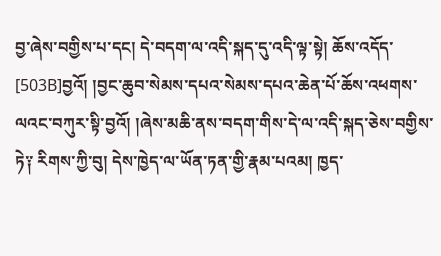བྱ་ཞེས་བགྱིས་པ་དང། དེ་བདག་ལ་འདི་སྐད་དུ་འདི་ལྟ་སྟེ། ཆོས་འདོད་ [503B]བྱའོ། །བྱང་ཆུབ་སེམས་དཔའ་སེམས་དཔའ་ཆེན་པོ་ཆོས་འཕགས་ལའང་བཀུར་སྟི་བྱའོ། །ཞེས་མཆི་ནས་བདག་གིས་དེ་ལ་འདི་སྐད་ཅེས་བགྱིས་ ཏེ༑ རིགས་ཀྱི་བུ། དེས་ཁྱེད་ལ་ཡོན་ཏན་གྱི་རྣམ་པའམ། ཁྱད་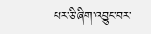པར་ཅི་ཞིག་འབྱུང་བར་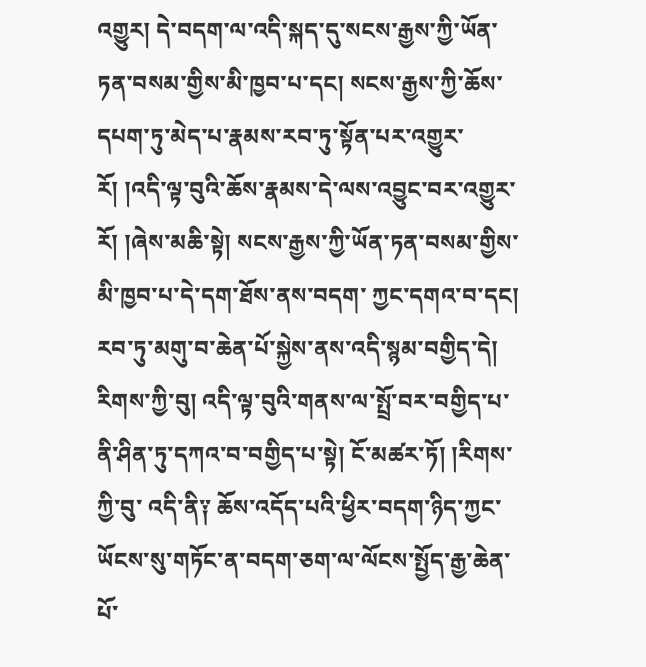འགྱུར། དེ་བདག་ལ་འདི་སྐད་དུ་སངས་རྒྱས་ཀྱི་ཡོན་ཏན་བསམ་གྱིས་མི་ཁྱབ་པ་དང། སངས་རྒྱས་ཀྱི་ཆོས་ དཔག་ཏུ་མེད་པ་རྣམས་རབ་ཏུ་སྟོན་པར་འགྱུར་རོ། །འདི་ལྟ་བུའི་ཆོས་རྣམས་དེ་ལས་འབྱུང་བར་འགྱུར་རོ། །ཞེས་མཆི་སྟེ། སངས་རྒྱས་ཀྱི་ཡོན་ཏན་བསམ་གྱིས་མི་ཁྱབ་པ་དེ་དག་ཐོས་ནས་བདག་ ཀྱང་དགའ་བ་དང། རབ་ཏུ་མགུ་བ་ཆེན་པོ་སྐྱེས་ནས་འདི་སྙམ་བགྱིད་དེ། རིགས་ཀྱི་བུ། འདི་ལྟ་བུའི་གནས་ལ་སྤྲོ་བར་བགྱིད་པ་ནི་ཤིན་ཏུ་དཀའ་བ་བགྱིད་པ་སྟེ། ངོ་མཚར་ཏོ། །རིགས་ཀྱི་བུ་ འདི་ནི༑ ཆོས་འདོད་པའི་ཕྱིར་བདག་ཉིད་ཀྱང་ཡོངས་སུ་གཏོང་ན་བདག་ཅག་ལ་ལོངས་སྤྱོད་རྒྱ་ཆེན་པོ་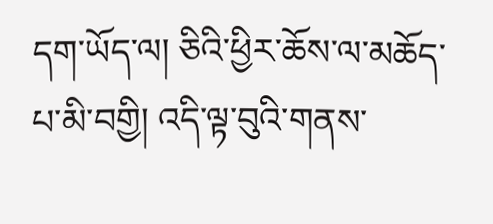དག་ཡོད་ལ། ཅིའི་ཕྱིར་ཆོས་ལ་མཆོད་པ་མི་བགྱི། འདི་ལྟ་བུའི་གནས་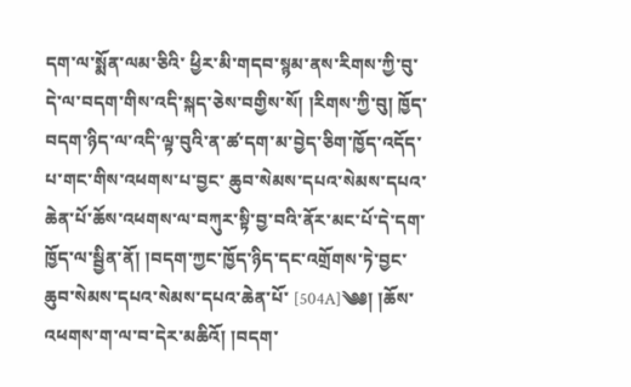དག་ལ་སྨོན་ལམ་ཅིའི་ ཕྱིར་མི་གདབ་སྙམ་ནས་རིགས་ཀྱི་བུ་དེ་ལ་བདག་གིས་འདི་སྐད་ཅེས་བགྱིས་སོ། །རིགས་ཀྱི་བུ། ཁྱོད་བདག་ཉིད་ལ་འདི་ལྟ་བུའི་ན་ཚ་དག་མ་བྱེད་ཅིག་ཁྱོད་འདོད་པ་གང་གིས་འཕགས་པ་བྱང་ ཆུབ་སེམས་དཔའ་སེམས་དཔའ་ཆེན་པོ་ཆོས་འཕགས་ལ་བཀུར་སྟི་བྱ་བའི་ནོར་མང་པོ་དེ་དག་ཁྱོད་ལ་སྦྱིན་ནོ། །བདག་ཀྱང་ཁྱོད་ཉིད་དང་འགྲོགས་ཏེ་བྱང་ཆུབ་སེམས་དཔའ་སེམས་དཔའ་ཆེན་པོ་ [504A]༄༅། །ཆོས་འཕགས་ག་ལ་བ་དེར་མཆིའོ། །བདག་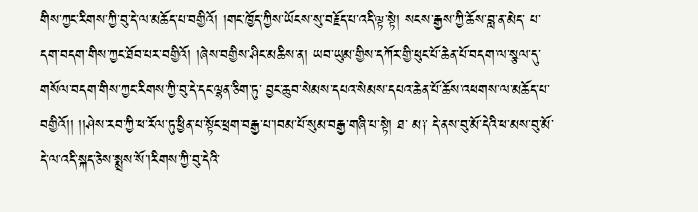གིས་ཀྱང་རིགས་ཀྱི་བུ་དེ་ལ་མཆོད་པ་བགྱིའོ། །གང་ཁྱོད་ཀྱིས་ཡོངས་སུ་བརྗོད་པ་འདི་ལྟ་སྟེ། སངས་རྒྱས་ཀྱི་ཆོས་བླ་ན་མེད་ པ་དག་བདག་གིས་ཀྱང་ཐོབ་པར་བགྱིའོ། །ཞེས་བགྱིས་ཤིང་མཆིས་ན། ཡབ་ཡུམ་གྱིས་དཀོར་གྱི་ཕུང་པོ་ཆེན་པོ་བདག་ལ་སྩལ་དུ་གསོལ་བདག་གིས་ཀྱང་རིགས་ཀྱི་བུ་དེ་དང་ལྷན་ཅིག་ཏུ་ བྱང་ཆུབ་སེམས་དཔའ་སེམས་དཔའ་ཆེན་པོ་ཆོས་འཕགས་ལ་མཆོད་པ་བགྱིའོ།། །།ཤེས་རབ་ཀྱི་ཕ་རོལ་ཏུ་ཕྱིན་པ་སྟོང་ཕྲག་བརྒྱ་པ་།བམ་པོ་སུམ་བརྒྱ་གཞི་པ་སྟེ། ཐ་ མ༑ དེ་ནས་བུ་མོ་དེའི་ཕ་མས་བུ་མོ་དེ་ལ་འདི་སྐད་ཅེས་སྨྲས་སོ་།རིགས་ཀྱི་བུ་དེའི་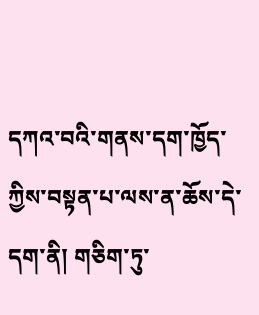དཀའ་བའི་གནས་དག་ཁྱོད་ཀྱིས་བསྟན་པ་ལས་ན་ཆོས་དེ་དག་ནི། གཅིག་ཏུ་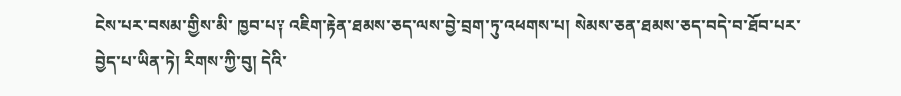ངེས་པར་བསམ་གྱིས་མི་ ཁྱབ་པ༑ འཇིག་རྟེན་ཐམས་ཅད་ལས་བྱེ་བྲག་ཏུ་འཕགས་པ། སེམས་ཅན་ཐམས་ཅད་བདེ་བ་ཐོབ་པར་བྱེད་པ་ཡིན་ཏེ། རིགས་ཀྱི་བུ། དེའི་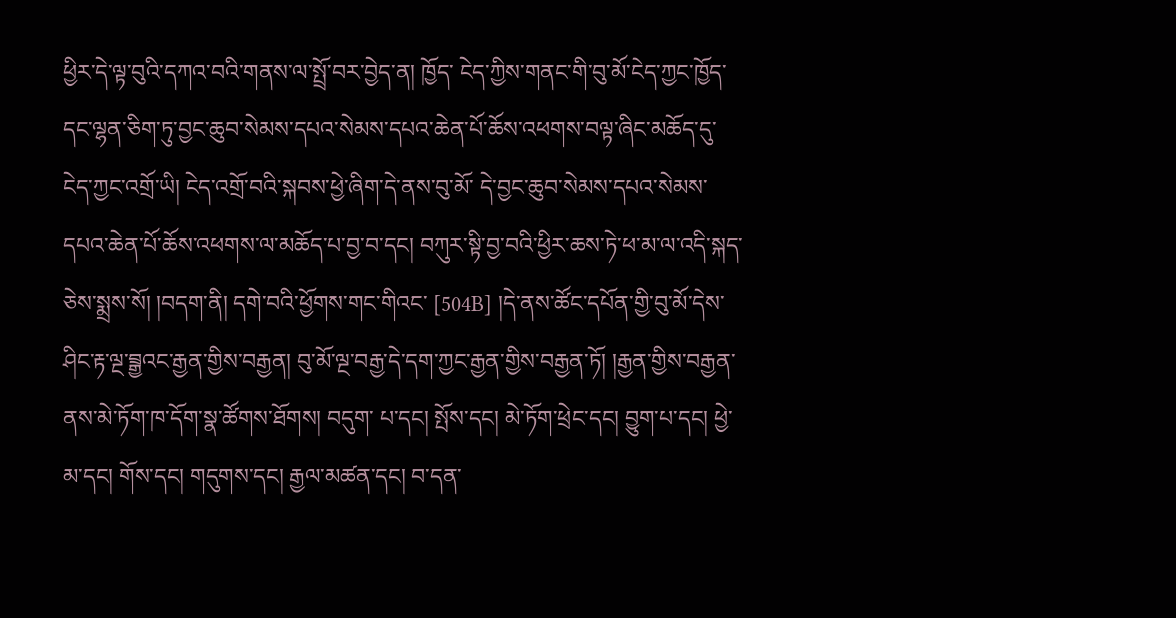ཕྱིར་དེ་ལྟ་བུའི་དཀའ་བའི་གནས་ལ་སྤྲོ་བར་བྱེད་ན། ཁྱོད་ ངེད་ཀྱིས་གནང་གི་བུ་མོ་ངེད་ཀྱང་ཁྱོད་དང་ལྷན་ཅིག་ཏུ་བྱང་ཆུབ་སེམས་དཔའ་སེམས་དཔའ་ཆེན་པོ་ཆོས་འཕགས་བལྟ་ཞིང་མཆོད་དུ་ངེད་ཀྱང་འགྲོ་ཡི། ངེད་འགྲོ་བའི་སྐབས་ཕྱེ་ཞིག་དེ་ནས་བུ་མོ་ དེ་བྱང་ཆུབ་སེམས་དཔའ་སེམས་དཔའ་ཆེན་པོ་ཆོས་འཕགས་ལ་མཆོད་པ་བྱ་བ་དང། བཀུར་སྟི་བྱ་བའི་ཕྱིར་ཆས་ཏེ་ཕ་མ་ལ་འདི་སྐད་ཅེས་སྨྲས་སོ། །བདག་ནི། དགེ་བའི་ཕྱོགས་གང་གིའང་ [504B] །དེ་ནས་ཚོང་དཔོན་གྱི་བུ་མོ་དེས་ཤིང་རྟ་ལྔ་བྲྒྱའང་རྒྱན་གྱིས་བརྒྱན། བུ་མོ་ལྔ་བརྒྱ་དེ་དག་ཀྱང་རྒྱན་གྱིས་བརྒྱན་ཏོ། །རྒྱན་གྱིས་བརྒྱན་ནས་མེ་ཏོག་ཁ་དོག་སྣ་ཚོགས་ཐོགས། བདུག་ པ་དང། སྤོས་དང། མེ་ཏོག་ཕྲེང་དང། བྱུག་པ་དང། ཕྱེ་མ་དང། གོས་དང། གདུགས་དང། རྒྱལ་མཚན་དང། བ་དན་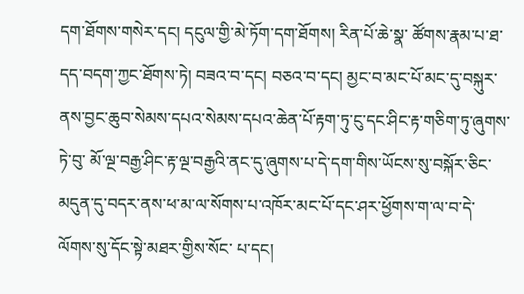དག་ཐོགས་གསེར་དང། དངུལ་གྱི་མེ་ཏོག་དག་ཐོགས། རིན་པོ་ཆེ་སྣ་ ཚོགས་རྣམ་པ་ཐ་དད་བདག་ཀྱང་ཐོགས་ཏེ། བཟའ་བ་དང། བཅའ་བ་དང། མྱང་བ་མང་པོ་མང་དུ་བསྐུར་ནས་བྱང་ཆུབ་སེམས་དཔའ་སེམས་དཔའ་ཆེན་པོ་རྟག་ཏུ་ངུ་དང་ཤིང་རྟ་གཅིག་ཏུ་ཞུགས་ཏེ་བུ་ མོ་ལྔ་བརྒྱ་ཤིང་རྟ་ལྔ་བརྒྱའི་ནང་དུ་ཞུགས་པ་དེ་དག་གིས་ཡོངས་སུ་བསྐོར་ཅིང་མདུན་དུ་བདར་ནས་ཕ་མ་ལ་སོགས་པ་འཁོར་མང་པོ་དང་ཤར་ཕྱོགས་ག་ལ་བ་དེ་ལོགས་སུ་དོང་སྟེ་མཐར་གྱིས་སོང་ པ་དང།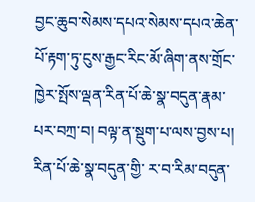བྱང་ཆུབ་སེམས་དཔའ་སེམས་དཔའ་ཆེན་པོ་རྟག་ཏུ་ངུས་རྒྱང་རིང་མོ་ཞིག་ནས་གྲོང་ཁྱེར་སྤོས་ལྡན་རིན་པོ་ཆེ་སྣ་བདུན་རྣམ་པར་བཀྲ་བ། བལྟ་ན་སྡུག་པ་ལས་བྱས་པ། རིན་པོ་ཆེ་སྣ་བདུན་གྱི་ ར་བ་རིམ་བདུན་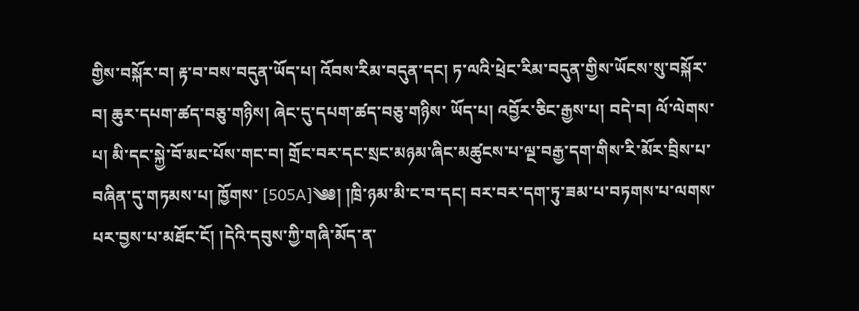གྱིས་བསྐོར་བ། རྟ་བ་བས་བདུན་ཡོད་པ། འོབས་རིམ་བདུན་དང། ཏ་ལའི་ཕྲེང་རིམ་བདུན་གྱིས་ཡོངས་སུ་བསྐོར་བ། ཆུར་དཔག་ཚད་བཅུ་གཉིས། ཞེང་དུ་དཔག་ཚད་བཅུ་གཉིས་ ཡོད་པ། འབྱོར་ཅིང་རྒྱས་པ། བདེ་བ། ལོ་ལེགས་པ། མི་དང་སྐྱེ་བོ་མང་པོས་གང་བ། གྲོང་བར་དང་སྲང་མཉམ་ཞིང་མཚུངས་པ་ལྔ་བརྒྱ་དག་གིས་རི་མོར་བྲིས་པ་བཞིན་དུ་གཏམས་པ། ཁྱོགས་ [505A]༄༅། །ཁྲི་ཉམ་མི་ང་བ་དང། བར་བར་དག་ཏུ་ཟམ་པ་བཏགས་པ་ལགས་པར་བྱས་པ་མཐོང་ངོ། །དེའི་དབུས་ཀྱི་གཞི་མོད་ན་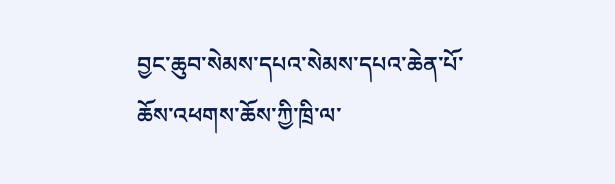བྱང་ཆུབ་སེམས་དཔའ་སེམས་དཔའ་ཆེན་པོ་ ཆོས་འཕགས་ཆོས་ཀྱི་ཁྲི་ལ་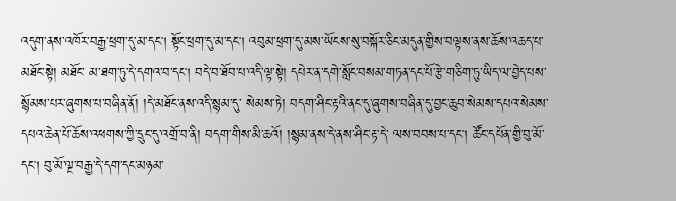འདུག་ནས་འཁོར་བརྒྱ་ཕྲག་དུ་མ་དང། སྟོང་ཕྲག་དུ་མ་དང། འབུམ་ཕྲག་དུ་མས་ཡོངས་སུ་བསྐོར་ཅིང་མདུན་གྱིས་བལྟས་ནས་ཆོས་འཆད་པ་མཐོང་སྟེ། མཐོང་ མ་ཐག་ཏུ་དེ་དགའ་བ་དང། བདེ་བ་ཐོབ་པ་འདི་ལྟ་སྟེ། དཔེར་ན་དགེ་སློང་བསམ་གཏན་དང་པོ་རྩེ་གཅིག་ཏུ་ཡིད་ལ་བྱེད་པས་སྙོམས་པར་ཞུགས་པ་བཞིན་ནོ། །དེ་མཐོང་ནས་འདི་སྙམ་དུ་ སེམས་ཏེ། བདག་ཤིང་རྟའི་ནང་དུ་ཞུགས་བཞིན་དུ་བྱང་ཆུབ་སེམས་དཔའ་སེམས་དཔའ་ཆེན་པོ་ཆོས་འཕགས་ཀྱི་དྲུང་དུ་འགྲོ་བ་ནི། བདག་གིས་མི་ཆའོ། །སྙམ་ནས་དེ་ནས་ཤིང་རྟ་དེ་ ལས་བབས་པ་དང། ཚོང་དཔོན་གྱི་བུ་མོ་དང། བུ་མོ་ལྔ་བརྒྱ་དེ་དག་དང་མཉམ་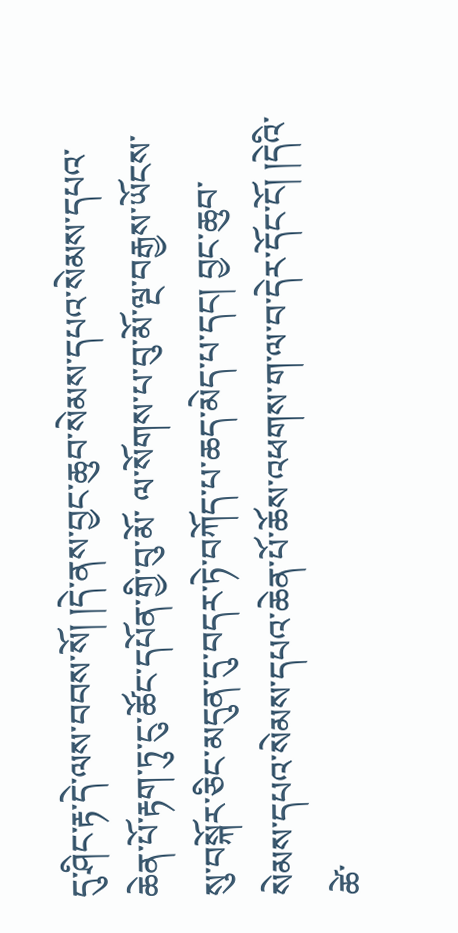དུ་ཤིང་རྟ་དེ་ལས་བབས་སོ། །དེ་ནས་བྱང་ཆུབ་སེམས་དཔའ་སེམས་དཔའ་ཆེན་པོ་རྟག་ཏུ་ངུ་ཚོང་དཔོན་གྱི་བུ་མོ་ ལ་སོགས་པ་བུ་མོ་ལྔ་བརྒྱས་ཡོངས་སུ་བསྐོར་ཅིང་མདུན་དུ་བདར་ཏེ་བཀོད་པ་ཆད་མེད་པ་དང། བྱང་ཆུབ་སེམས་དཔའ་སེམས་དཔའ་ཆེན་པོ་ཆོས་འཕགས་ག་ལ་བ་དེར་དོང་ངོ། །དེའི་ཚེ་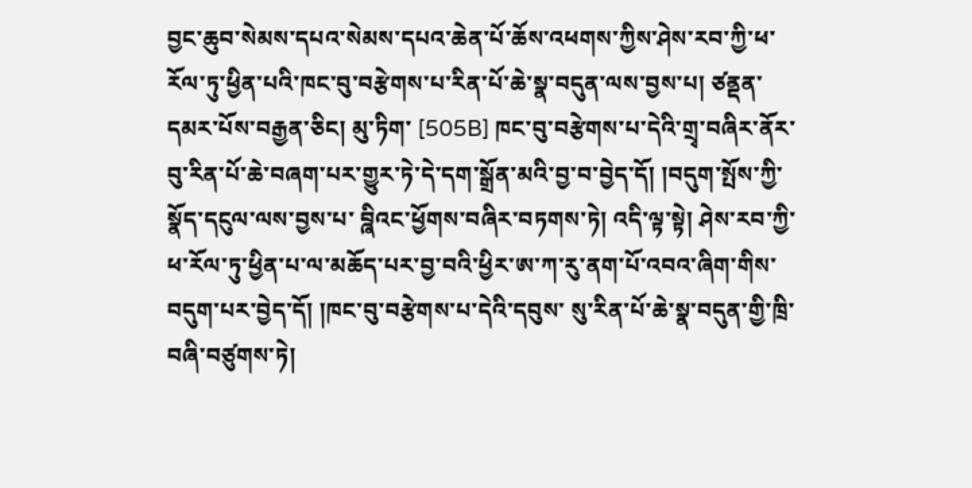བྱང་ཆུབ་སེམས་དཔའ་སེམས་དཔའ་ཆེན་པོ་ཆོས་འཕགས་ཀྱིས་ཤེས་རབ་ཀྱི་ཕ་རོལ་ཏུ་ཕྱིན་པའི་ཁང་བུ་བརྩེགས་པ་རིན་པོ་ཆེ་སྣ་བདུན་ལས་བྱས་པ། ཙནྡན་དམར་པོས་བརྒྱན་ཅིང། མུ་ཏིག་ [505B] ཁང་བུ་བརྩེགས་པ་དེའི་གྲྭ་བཞིར་ནོར་བུ་རིན་པོ་ཆེ་བཞག་པར་གྱུར་ཏེ་དེ་དག་སྒྲོན་མའི་བྱ་བ་བྱེད་དོ། །བདུག་སྤོས་ཀྱི་སྣོད་དངུལ་ལས་བྱས་པ་ བྮིའང་ཕྱོགས་བཞིར་བཏགས་ཏེ། འདི་ལྟ་སྟེ། ཤེས་རབ་ཀྱི་ཕ་རོལ་ཏུ་ཕྱིན་པ་ལ་མཆོད་པར་བྱ་བའི་ཕྱིར་ཨ་ཀ་རུ་ནག་པོ་འབའ་ཞིག་གིས་བདུག་པར་བྱེད་དོ། །ཁང་བུ་བརྩེགས་པ་དེའི་དབུས་ སུ་རིན་པོ་ཆེ་སྣ་བདུན་གྱི་ཁྲི་བཞི་བཙུགས་ཏེ།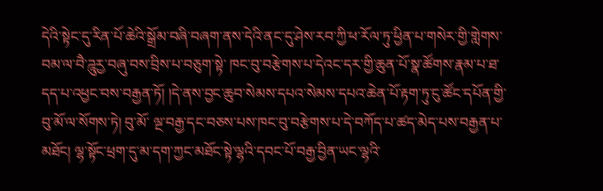དེའི་སྟེང་དུ་རིན་པོ་ཆེའི་སྒྲོམ་བཞི་བཞག་ནས་དེའི་ནང་དུ་ཤེས་རབ་ཀྱི་ཕ་རོལ་ཏུ་ཕྱིན་པ་གསེར་གྱི་གླེགས་བམ་ལ་བཻ་ཌཱུརྱ་བཞུ་བས་བྲིས་པ་བཅུག་སྟེ་ ཁང་བུ་བརྩེགས་པ་དེའང་དར་གྱི་ཆུན་པོ་སྣ་ཚོགས་རྣམ་པ་ཐ་དད་པ་འཕྱང་བས་བརྒྱན་ཏོ། །དེ་ནས་བྱང་ཆུབ་སེམས་དཔའ་སེམས་དཔའ་ཆེན་པོ་རྟག་ཏུ་ངུ་ཚོང་དཔོན་གྱི་བུ་མོ་ལ་སོགས་ཏེ། བུ་མོ་ ལྔ་བརྒྱ་དང་བཅས་པས་ཁང་བུ་བརྩེགས་པ་དེ་བཀོད་པ་ཚད་མེད་པས་བརྒྱན་པ་མཐོང། ལྷ་སྟོང་ཕྲག་དུ་མ་དག་ཀྱང་མཐོང་སྟེ་ལྷའི་དབང་པོ་བརྒྱ་བྱིན་ཡང་ལྷའི་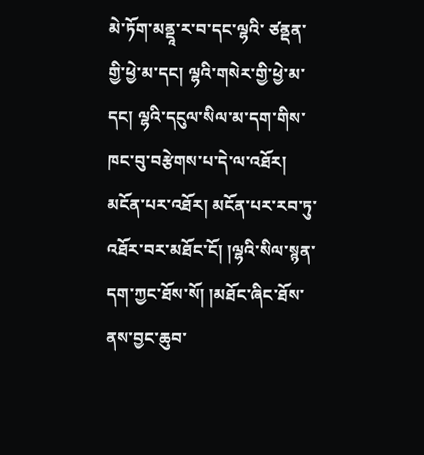མེ་ཏོག་མནྡཱ་ར་བ་དང་ལྷའི་ ཙནྡན་གྱི་ཕྱེ་མ་དང། ལྷའི་གསེར་གྱི་ཕྱེ་མ་དང། ལྷའི་དངུལ་སིལ་མ་དག་གིས་ཁང་བུ་བརྩེགས་པ་དེ་ལ་འཐོར། མངོན་པར་འཐོར། མངོན་པར་རབ་ཏུ་འཐོར་བར་མཐོང་ངོ། །ལྷའི་སིལ་སྙན་ དག་ཀྱང་ཐོས་སོ། །མཐོང་ཞིང་ཐོས་ནས་བྱང་ཆུབ་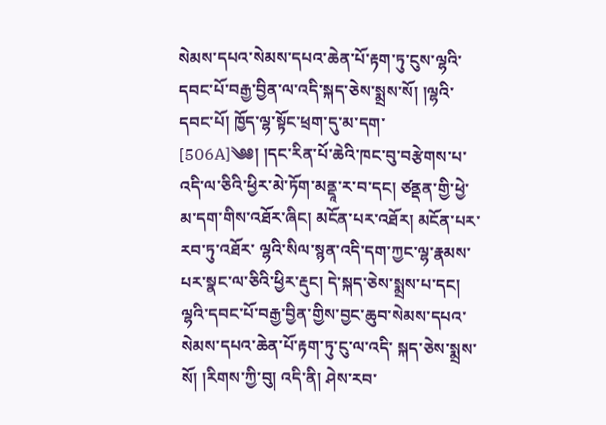སེམས་དཔའ་སེམས་དཔའ་ཆེན་པོ་རྟག་ཏུ་ངུས་ལྷའི་དབང་པོ་བརྒྱ་བྱིན་ལ་འདི་སྐད་ཅེས་སྨྲས་སོ། །ལྷའི་དབང་པོ། ཁྱོད་ལྷ་སྟོང་ཕྲག་དུ་མ་དག་ [506A]༄༅། །དང་རིན་པོ་ཆེའི་ཁང་བུ་བརྩེགས་པ་འདི་ལ་ཅིའི་ཕྱིར་མེ་ཏོག་མནྡཱ་ར་བ་དང། ཙནྡན་གྱི་ཕྱེ་མ་དག་གིས་འཐོར་ཞིང། མངོན་པར་འཐོར། མངོན་པར་རབ་ཏུ་འཐོར་ ལྷའི་སིལ་སྙན་འདི་དག་ཀྱང་ལྷ་རྣམས་པར་སྣང་ལ་ཅིའི་ཕྱིར་རྡུང། དེ་སྐད་ཅེས་སྨྲས་པ་དང། ལྷའི་དབང་པོ་བརྒྱ་བྱིན་གྱིས་བྱང་ཆུབ་སེམས་དཔའ་སེམས་དཔའ་ཆེན་པོ་རྟག་ཏུ་ངུ་ལ་འདི་ སྐད་ཅེས་སྨྲས་སོ། །རིགས་ཀྱི་བུ། འདི་ནི། ཤེས་རབ་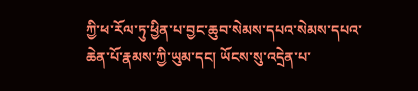ཀྱི་ཕ་རོལ་ཏུ་ཕྱིན་པ་བྱང་ཆུབ་སེམས་དཔའ་སེམས་དཔའ་ཆེན་པོ་རྣམས་ཀྱི་ཡུམ་དང། ཡོངས་སུ་འདྲེན་པ་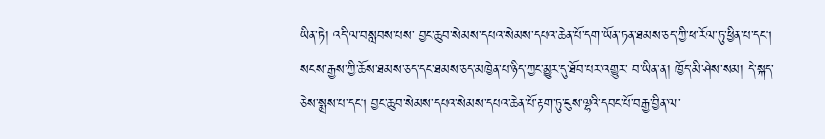ཡིན་ཏེ། འདི་ལ་བསླབས་པས་ བྱང་ཆུབ་སེམས་དཔའ་སེམས་དཔའ་ཆེན་པོ་དག་ཡོན་ཏན་ཐམས་ཅད་ཀྱི་ཕ་རོལ་ཏུ་ཕྱིན་པ་དང། སངས་རྒྱས་ཀྱི་ཆོས་ཐམས་ཅད་དང་ཐམས་ཅད་མཁྱེན་པ་ཉིད་ཀྱང་མྱུར་དུ་ཐོབ་པར་འགྱུར་ བ་ཡིན་ན། ཁྱོད་མི་ཤེས་སམ། དེ་སྐད་ཅེས་སྨྲས་པ་དང། བྱང་ཆུབ་སེམས་དཔའ་སེམས་དཔའ་ཆེན་པོ་རྟག་ཏུ་ངུས་ལྷའི་དབང་པོ་བརྒྱ་བྱིན་ལ་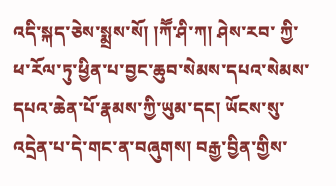འདི་སྐད་ཅེས་སྨྲས་སོ། །ཀཽ་ཤི་ཀ། ཤེས་རབ་ ཀྱི་ཕ་རོལ་ཏུ་ཕྱིན་པ་བྱང་ཆུབ་སེམས་དཔའ་སེམས་དཔའ་ཆེན་པོ་རྣམས་ཀྱི་ཡུམ་དང། ཡོངས་སུ་འདྲེན་པ་དེ་གང་ན་བཞུགས། བརྒྱ་བྱིན་གྱིས་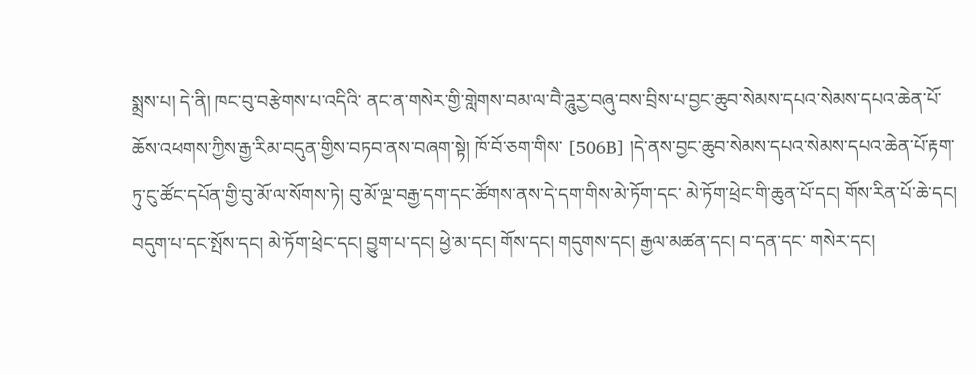སྨྲས་པ། དེ་ནི། ཁང་བུ་བརྩེགས་པ་འདིའི་ ནང་ན་གསེར་གྱི་གླེགས་བམ་ལ་བཻ་ཌཱུརྱ་བཞུ་བས་བྲིས་པ་བྱང་ཆུབ་སེམས་དཔའ་སེམས་དཔའ་ཆེན་པོ་ཆོས་འཕགས་ཀྱིས་རྒྱ་རིམ་བདུན་གྱིས་བཏབ་ནས་བཞག་སྟེ། ཁོ་བོ་ཅག་གིས་ [506B] །དེ་ནས་བྱང་ཆུབ་སེམས་དཔའ་སེམས་དཔའ་ཆེན་པོ་རྟག་ཏུ་ངུ་ཚོང་དཔོན་གྱི་བུ་མོ་ལ་སོགས་ཏེ། བུ་མོ་ལྔ་བརྒྱ་དག་དང་ཚོགས་ནས་དེ་དག་གིས་མེ་ཏོག་དང་ མེ་ཏོག་ཕྲེང་གི་ཆུན་པོ་དང། གོས་རིན་པོ་ཆེ་དང། བདུག་པ་དང་སྤོས་དང། མེ་ཏོག་ཕྲེང་དང། བྱུག་པ་དང། ཕྱེ་མ་དང། གོས་དང། གདུགས་དང། རྒྱལ་མཚན་དང། བ་དན་དང་ གསེར་དང།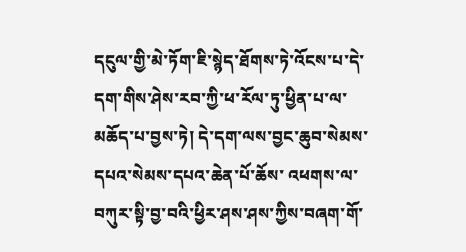དངུལ་གྱི་མེ་ཏོག་ཇི་སྙེད་ཐོགས་ཏེ་འོངས་པ་དེ་དག་གིས་ཤེས་རབ་ཀྱི་ཕ་རོལ་ཏུ་ཕྱིན་པ་ལ་མཆོད་པ་བྱས་ཏེ། དེ་དག་ལས་བྱང་ཆུབ་སེམས་དཔའ་སེམས་དཔའ་ཆེན་པོ་ཆོས་ འཕགས་ལ་བཀུར་སྟི་བྱ་བའི་ཕྱིར་ཤས་ཤས་ཀྱིས་བཞག་གོ་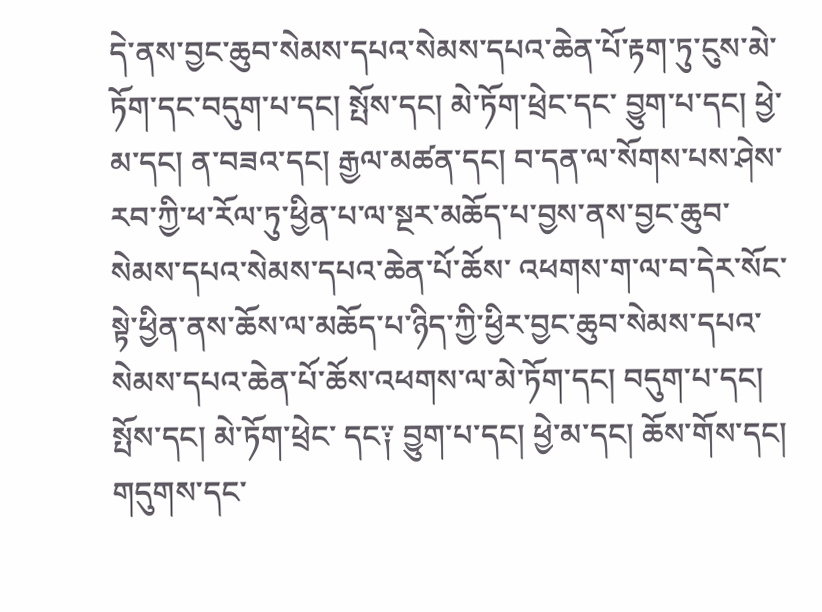དེ་ནས་བྱང་ཆུབ་སེམས་དཔའ་སེམས་དཔའ་ཆེན་པོ་རྟག་ཏུ་ངུས་མེ་ཏོག་དང་བདུག་པ་དང། སྤོས་དང། མེ་ཏོག་ཕྲེང་དང་ བྱུག་པ་དང། ཕྱེ་མ་དང། ན་བཟའ་དང། རྒྱལ་མཚན་དང། བ་དན་ལ་སོགས་པས་ཤེས་རབ་ཀྱི་ཕ་རོལ་ཏུ་ཕྱིན་པ་ལ་སྔར་མཆོད་པ་བྱས་ནས་བྱང་ཆུབ་སེམས་དཔའ་སེམས་དཔའ་ཆེན་པོ་ཆོས་ འཕགས་ག་ལ་བ་དེར་སོང་སྟེ་ཕྱིན་ནས་ཆོས་ལ་མཆོད་པ་ཉིད་ཀྱི་ཕྱིར་བྱང་ཆུབ་སེམས་དཔའ་སེམས་དཔའ་ཆེན་པོ་ཆོས་འཕགས་ལ་མེ་ཏོག་དང། བདུག་པ་དང། སྤོས་དང། མེ་ཏོག་ཕྲེང་ དང༑ བྱུག་པ་དང། ཕྱེ་མ་དང། ཆོས་གོས་དང། གདུགས་དང་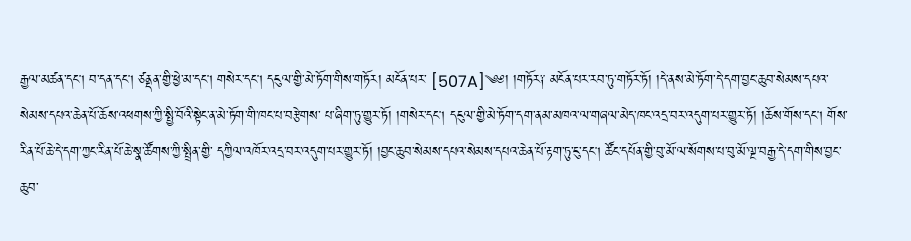རྒྱལ་མཚན་དང། བ་དན་དང། ཙནྡན་གྱི་ཕྱེ་མ་དང། གསེར་དང། དངུལ་གྱི་མེ་ཏོག་གིས་གཏོར། མངོན་པར་ [507A]༄༅། །གཏོར༑ མངོན་པར་རབ་ཏུ་གཏོར་ཏོ། །དེ་ནས་མེ་ཏོག་དེ་དག་བྱང་ཆུབ་སེམས་དཔའ་སེམས་དཔའ་ཆེན་པོ་ཆོས་འཕགས་ཀྱི་སྤྱི་བོའི་སྟེང་ན་མེ་ཏོག་གི་ཁང་པ་བརྩེགས་ པ་ཞིག་ཏུ་གྱུར་ཏོ། །གསེར་དང། དངུལ་གྱི་མེ་ཏོག་དག་ནམ་མཁའ་ལ་གཞལ་མེད་ཁང་འདྲ་བར་འདུག་པར་གྱུར་ཏོ། །ཆོས་གོས་དང། གོས་རིན་པོ་ཆེ་དེ་དག་ཀྱང་རིན་པོ་ཆེ་སྣ་ཚོགས་ཀྱི་སྤྲིན་གྱི་ དཀྱིལ་འཁོར་འདྲ་བར་འདུག་པར་གྱུར་ཏོ། །བྱང་ཆུབ་སེམས་དཔའ་སེམས་དཔའ་ཆེན་པོ་རྟག་ཏུ་ངུ་དང། ཚོང་དཔོན་གྱི་བུ་མོ་ལ་སོགས་པ་བུ་མོ་ལྔ་བརྒྱ་དེ་དག་གིས་བྱང་ཆུབ་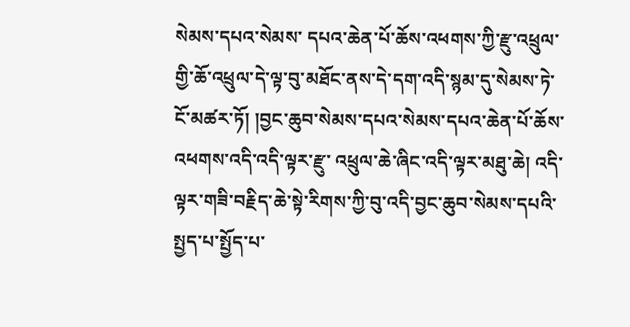སེམས་དཔའ་སེམས་ དཔའ་ཆེན་པོ་ཆོས་འཕགས་ཀྱི་རྫུ་འཕྲུལ་གྱི་ཆོ་འཕྲུལ་དེ་ལྟ་བུ་མཐོང་ནས་དེ་དག་འདི་སྙམ་དུ་སེམས་ཏེ་ངོ་མཚར་ཏོ། །བྱང་ཆུབ་སེམས་དཔའ་སེམས་དཔའ་ཆེན་པོ་ཆོས་འཕགས་འདི་འདི་ལྟར་རྫུ་ འཕྲུལ་ཆེ་ཞིང་འདི་ལྟར་མཐུ་ཆེ། འདི་ལྟར་གཟི་བརྗིད་ཆེ་སྟེ་རིགས་ཀྱི་བུ་འདི་བྱང་ཆུབ་སེམས་དཔའི་སྤྱད་པ་སྤྱོད་པ་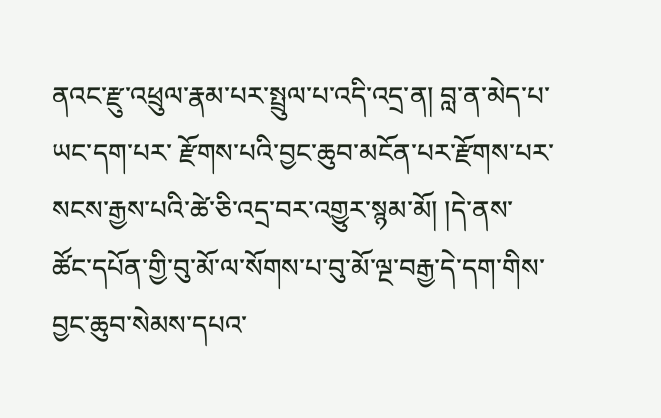ནའང་རྫུ་འཕྲུལ་རྣམ་པར་སྤྲུལ་པ་འདི་འདྲ་ན། བླ་ན་མེད་པ་ཡང་དག་པར་ རྫོགས་པའི་བྱང་ཆུབ་མངོན་པར་རྫོགས་པར་སངས་རྒྱས་པའི་ཚེ་ཅི་འདྲ་བར་འགྱུར་སྙམ་མོ། །དེ་ནས་ཚོང་དཔོན་གྱི་བུ་མོ་ལ་སོགས་པ་བུ་མོ་ལྔ་བརྒྱ་དེ་དག་གིས་བྱང་ཆུབ་སེམས་དཔའ་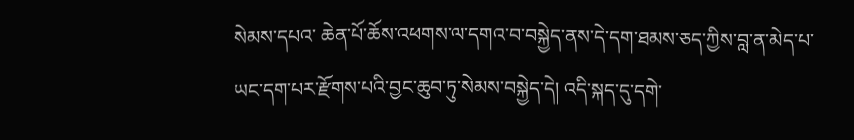སེམས་དཔའ་ ཆེན་པོ་ཆོས་འཕགས་ལ་དགའ་བ་བསྐྱེད་ནས་དེ་དག་ཐམས་ཅད་ཀྱིས་བླ་ན་མེད་པ་ཡང་དག་པར་རྫོགས་པའི་བྱང་ཆུབ་ཏུ་སེམས་བསྐྱེད་དེ། འདི་སྐད་དུ་དགེ་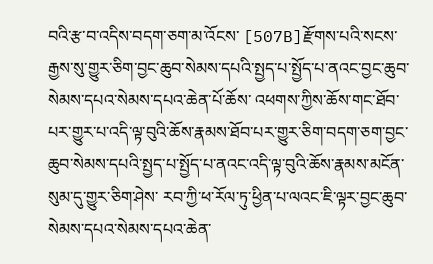བའི་རྩ་བ་འདིས་བདག་ཅག་མ་འོངས་ [507B]རྫོགས་པའི་སངས་རྒྱས་སུ་གྱུར་ཅིག་བྱང་ཆུབ་སེམས་དཔའི་སྤྱད་པ་སྤྱོད་པ་ནའང་བྱང་ཆུབ་སེམས་དཔའ་སེམས་དཔའ་ཆེན་པོ་ཆོས་ འཕགས་ཀྱིས་ཆོས་གང་ཐོབ་པར་གྱུར་པ་འདི་ལྟ་བུའི་ཆོས་རྣམས་ཐོབ་པར་གྱུར་ཅིག་བདག་ཅག་བྱང་ཆུབ་སེམས་དཔའི་སྤྱད་པ་སྤྱོད་པ་ནའང་འདི་ལྟ་བུའི་ཆོས་རྣམས་མངོན་སུམ་དུ་གྱུར་ཅིག་ཤེས་ རབ་ཀྱི་ཕ་རོལ་ཏུ་ཕྱིན་པ་ལའང་ཇི་ལྟར་བྱང་ཆུབ་སེམས་དཔའ་སེམས་དཔའ་ཆེན་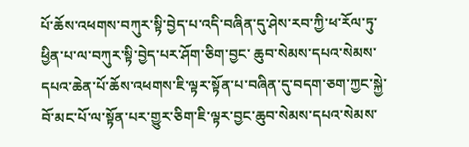པོ་ཆོས་འཕགས་བཀུར་སྟི་བྱེད་པ་འདི་བཞིན་དུ་ཤེས་རབ་ཀྱི་ཕ་རོལ་ཏུ་ཕྱིན་པ་ལ་བཀུར་སྟི་བྱེད་པར་ཤོག་ཅིག་བྱང་ ཆུབ་སེམས་དཔའ་སེམས་དཔའ་ཆེན་པོ་ཆོས་འཕགས་ཇི་ལྟར་སྟོན་པ་བཞིན་དུ་བདག་ཅག་ཀྱང་སྐྱེ་བོ་མང་པོ་ལ་སྟོན་པར་གྱུར་ཅིག་ཇི་ལྟར་བྱང་ཆུབ་སེམས་དཔའ་སེམས་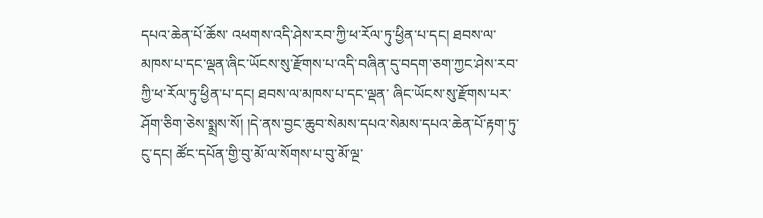དཔའ་ཆེན་པོ་ཆོས་ འཕགས་འདི་ཤེས་རབ་ཀྱི་ཕ་རོལ་ཏུ་ཕྱིན་པ་དང། ཐབས་ལ་མཁས་པ་དང་ལྡན་ཞིང་ཡོངས་སུ་རྫོགས་པ་འདི་བཞིན་དུ་བདག་ཅག་ཀྱང་ཤེས་རབ་ཀྱི་ཕ་རོལ་ཏུ་ཕྱིན་པ་དང། ཐབས་ལ་མཁས་པ་དང་ལྡན་ ཞིང་ཡོངས་སུ་རྫོགས་པར་ཤོག་ཅིག་ཅེས་སྨྲས་སོ། །དེ་ནས་བྱང་ཆུབ་སེམས་དཔའ་སེམས་དཔའ་ཆེན་པོ་རྟག་ཏུ་ངུ་དང། ཚོང་དཔོན་གྱི་བུ་མོ་ལ་སོགས་པ་བུ་མོ་ལྔ་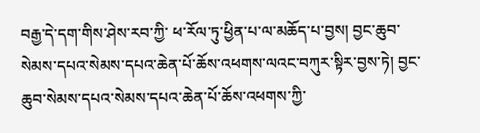བརྒྱ་དེ་དག་གིས་ཤེས་རབ་ཀྱི་ ཕ་རོལ་ཏུ་ཕྱིན་པ་ལ་མཆོད་པ་བྱས། བྱང་ཆུབ་སེམས་དཔའ་སེམས་དཔའ་ཆེན་པོ་ཆོས་འཕགས་ལའང་བཀུར་སྟིར་བྱས་ཏེ། བྱང་ཆུབ་སེམས་དཔའ་སེམས་དཔའ་ཆེན་པོ་ཆོས་འཕགས་ཀྱི་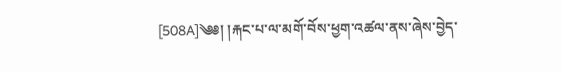[508A]༄༅། །རྐང་པ་ལ་མགོ་བོས་ཕྱག་འཚལ་ནས་ཞེས་བྱེད་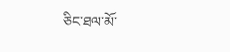ཅིང་ཐལ་མོ་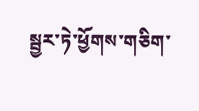སྦྱར་ཏེ་ཕྱོགས་གཅིག་